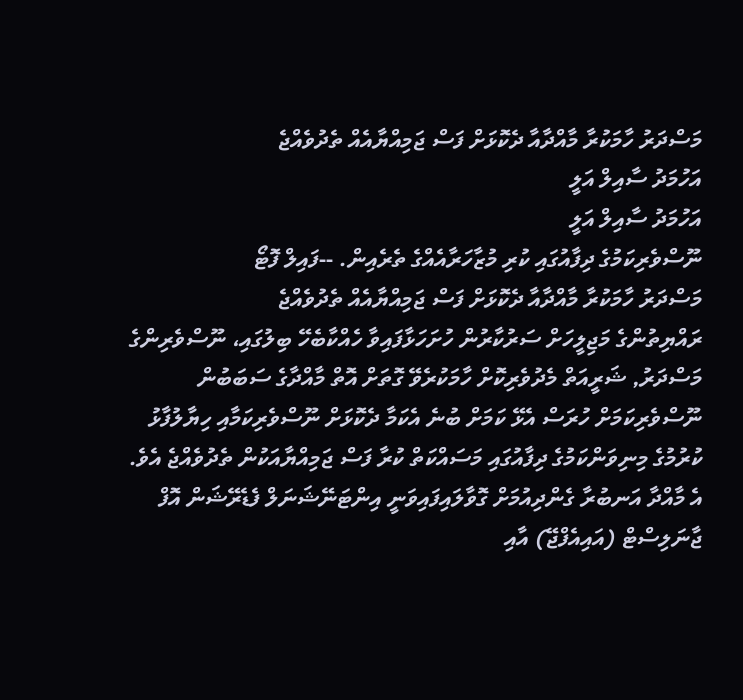މަސްދަރު ހާމަކުރާ މާއްދާއާ ދެކޮޅަށް ފަސް ޖަމިއްޔާއެއް ތެދުވެއްޖެ
އަހުމަދު ސާއިލް އަލީ
އަހުމަދު ސާއިލް އަލީ
ނޫސްވެރިކަމުގެ ދިފާއުގައި ކުރި މުޒާހަރާއެއްގެ ތެރެއިން. --ފައިލް ފޮޓޯ
މަސްދަރު ހާމަކުރާ މާއްދާއާ ދެކޮޅަށް ފަސް ޖަމިއްޔާއެއް ތެދުވެއްޖެ
ރައްޔިތުންގެ މަޖިލީހަށް ސަރުކާރުން ހުށަހަޅާފައިވާ ހެއްކާބެހޭ ބިލުގައި، ނޫސްވެރިންގެ މަސްދަރު, ޝަރީއަތް މެދުވެރިކޮށް ހާމަކުރެވޭ ގޮތަށް އޮތް މާއްދާގެ ސަބަބުން ނޫސްވެރިކަމަށް ހުރަސް އެޅޭ ކަމަށް ބުނެ އެކަމާ ދެކޮޅަށް ނޫސްވެރިކަމާއި ހިޔާލުފާޅު ކުރުމުގެ މިނިވަންކަމުގެ ދިފާއުގައި މަސައްކަތް ކުރާ ފަސް ޖަމިއްޔާއަކުން ތެދުވެއްޖެ އެވެ.
އެ މާއްދާ އަނބުރާ ގެންދިއުމަށް ގޮވާލައިފައިވަނީ އިންޓަނޭޝަނަލް ފެޑެރޭޝަން އޮފް ޖާނަލިސްޓް (އައިއެފްޖޭ) އާއި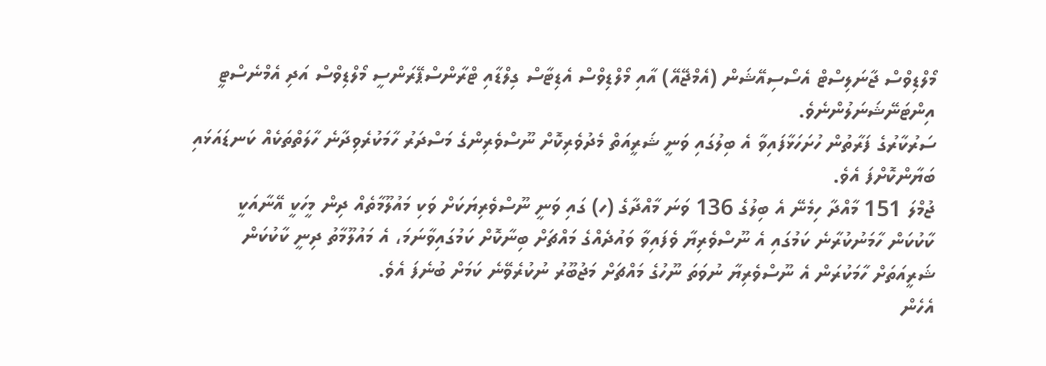މޯލްޑިވްސް ޖާނަލިސްޓް އެސޯސިއޭޝަން (އެމްޖޭއޭ) އާއި މޯލްޑިވްސް އެޑިޓާސް ގިލްޑާއި ޓްރާންސްޕޭރަންސީ މޯލްޑިވްސް އަދި އެމްނެސްޓީ އިންޓަނޭޝަނަލުންނެވެ.
ސަރުކާރުގެ ފަރާތުން ހުށަހަޅާފައިވާ އެ ބިލުގައި ވަނީ ޝަރީއަތް މެދުވެރިކޮށް ނޫސްވެރިންގެ މަސްދަރު ހާމަކުރެވިދާނެ ހާލަތްތަކެއް ކަނޑައަޅައި ބަޔާންކޮށްފަ އެވެ.
ޖުމްލަ 151 މާއްދާ ހިމެނޭ އެ ބިލުގެ 136 ވަނަ މާއްދާގެ (ހ) ގައި ވަނީ ނޫސްވެރިޔަކަށް ވަކި މައުލޫމާތެއް ދިން މީހަކީ އޭނާއަކީ ކާކުކަން ހާމަނުކުރާނެ ކަމުގައި އެ ނޫސްވެރިޔާ ވެފައިވާ ވައުދެއްގެ މައްޗަށް ބިނާކޮށް ކަމުގައިވާނަމަ، އެ މައުލޫމާތު ދިނީ ކާކުކަން ޝަރީއަތަށް ހާމަކުރަން އެ ނޫސްވެރިޔާ ނުވަތަ ނޫހުގެ މައްޗަށް މަޖުބޫރު ނުކުރެވޭނެ ކަމަށް ބުނެފަ އެވެ.
އެހެން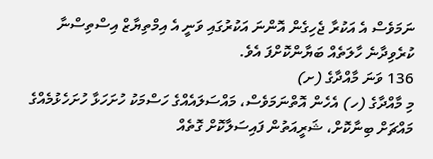ނަމަވެސް އެ އަކުރާ ޖެހިގެން އޮންނަ އަކުރުގައި ވަނީ އެ އިމްތިޔާޒް އިސްތިސްނާ ކުރެވިދާނެ ހާލަތެއް ބަޔާންކޮށްފަ އެވެ.
136 ވަނަ މާއްދާގެ (ށ)
މި މާއްދާގެ (ހ) އެހެން އޮތްނަމަވެސް، މައްސަލައެއްގެ ހަސްމަކު ހުށަހަޅާ ހުށަހެޅުމެއްގެ މައްޗަށް ބިނާކޮށް، ޝަރީއަތުން ފައިސަލާކޮށް ގޮތެއް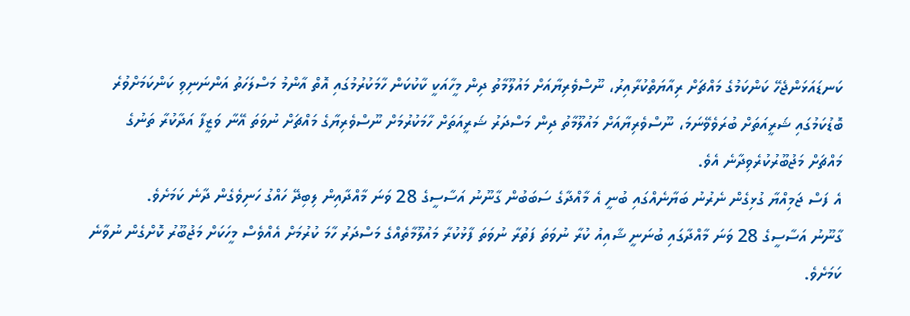ކަނޑައަޅަންޖެހޭ ކަންކަމުގެ މައްޗަށް ރިއާޔަތްކުރާއިރު، ނޫސްވެރިޔާއަށް މައުލޫމާތު ދިން މީހާއަކީ ކާކުކަން ހާމަކުރުމުގައި އޮތް އާންމު މަސްލަހަތު އަންނަނިވި ކަންކަމަށްވުރެ ބޮޑުކަމުގައި ޝަރީއަތަށް ބުރަވެވޭނަމަ، ނޫސްވެރިޔާއަށް މައުލޫމާތު ދިން މަސްދަރު ޝަރީއަތަށް ހާމަކުރުމަށް ނޫސްވެރިޔާގެ މައްޗަށް ނުވަތަ އޭނާ ވަޒީފާ އަދާކުރާ ތަނުގެ މައްޗަށް މަޖުބޫރުކުރެވިދާނެ އެވެ.
އެ ފަސް ޖަމިއްޔާ ގުޅިގެން ނެރުނު ބަޔާނެއްގައި ބުނީ އެ މާއްދާގެ ސަބަބުން ގާނޫނު އަސާސީގެ 28 ވަނަ މާއްދާއިން ލިބިދޭ ހައްގު ހަނިވެގެން ދާނެ ކަމަށެވެ.
ގާނޫނު އަސާސީގެ 28 ވަނަ މާއްދާގައި ބުނަނީ ޝާއިއު ކުރާ ނުވަތަ ފަތުރާ ނުވަތަ ފާޅުކުރާ މައުލޫމާތެއްގެ މަސްދަރު ހާމަ ކުރުމަށް އެއްވެސް މީހަކަށް މަޖުބޫރު ކޮށްގެން ނުވާނެ ކަމަށެވެ.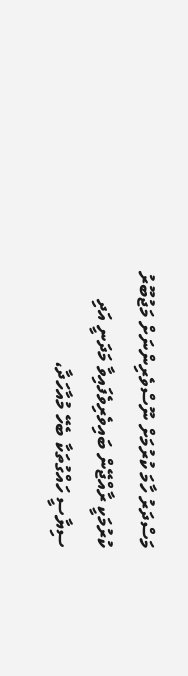މަސްދަރު ހާމަ ކުރުމަށް ނޫސްވެރިންނަށް މަޖުބޫރު ކުރުމަކީ ރާއްޖޭން ބައިވެރިވެފައިވާ މަދަނީ އަދި ސިޔާސީ ހައްގުތަކާ ބެހޭ މުއާހަދާ،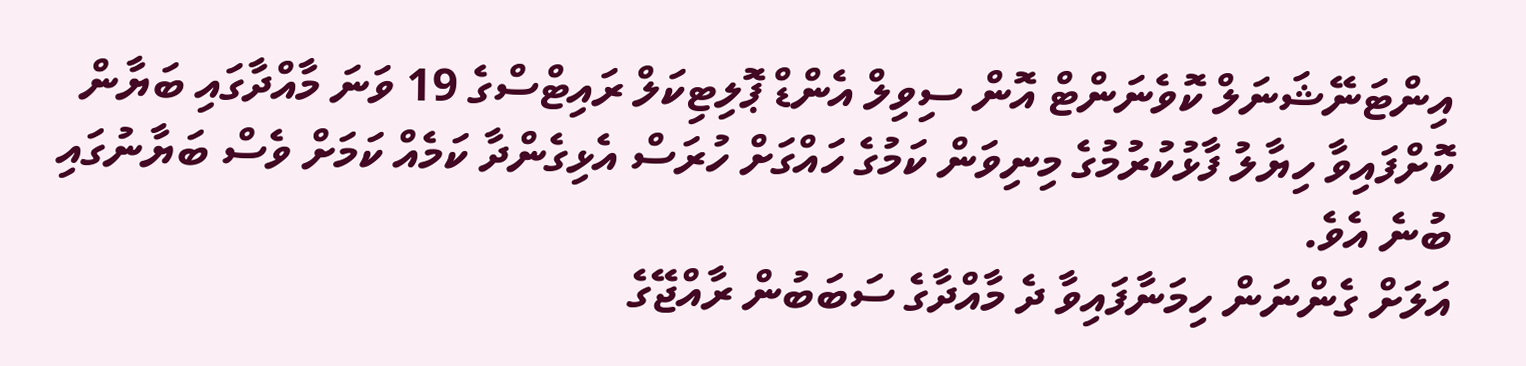އިންޓަނޭޝަނަލް ކޮވެނަންޓް އޮން ސިވިލް އެންޑް ޕޮލިޓިކަލް ރައިޓްސްގެ 19 ވަނަ މާއްދާގައި ބަޔާން ކޮށްފައިވާ ހިޔާލު ފާޅުކުރުމުގެ މިނިވަން ކަމުގެ ހައްގަށް ހުރަސް އެޅިގެންދާ ކަމެއް ކަމަށް ވެސް ބަޔާނުގައި ބުނެ އެވެ.
އަލަށް ގެންނަން ހިމަނާފައިވާ ދެ މާއްދާގެ ސަބަބުން ރާއްޖޭގެ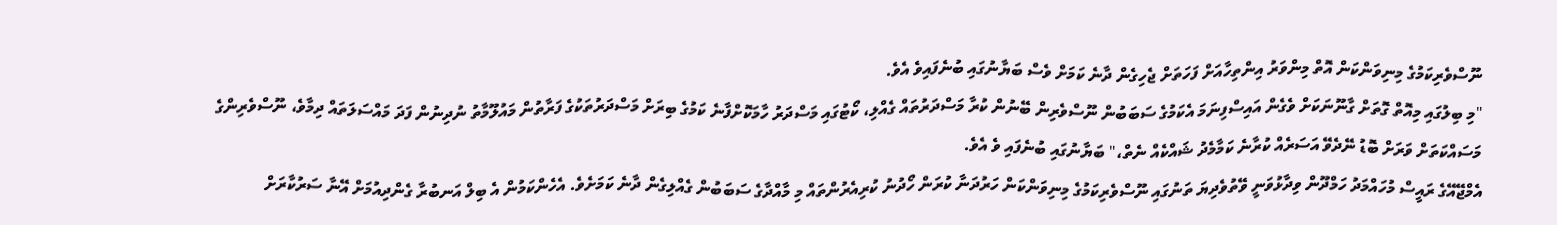ނޫސްވެރިކަމުގެ މިނިވަންކަން އޮތް މިންވަރު އިންތިހާއަށް ފަހަތަށް ޖެހިގެން ދާނެ ކަމަށް ވެސް ބަޔާނުގައި ބުނެފައިވެ އެވެ.
"މި ބިލުގައި މިއޮތް ގޮތަށް ގާނޫނަކަށް ވެގެން އައިސްފިނަމަ އެކަމުގެ ސަބަބުން ނޫސްވެރިން ބޭނުން ކުރާ މަސްދަރުތައް ގެއްލި، ކޯޓުގައި މަސްދަރު ހާމަކޮށްފާނެ ކަމުގެ ބިރަށް މަސްދަރުތަކުގެ ފަރާތުން މައުލޫމާތު ނުދިނުން ފަދަ މައްސަލަތައް ދިމާވެ، ނޫސްވެރިންގެ މަސައްކަތަށް ވަރަށް ބޮޑު ނޭދެވޭ އަސަރެއް ކުރާނެ ކަމާމެދު ޝައްކެއް ނެތް،" ބަޔާނުގައި ބުނެފައި ވެ އެވެ.
އެމްޖޭއޭގެ ރައީސް މުހައްމަދު ހަމްދޫން ވިދާޅުވަނީ ވޭތުވެދިޔަ ތަނުގައި ނޫސްވެރިކަމުގެ މިނިވަންކަން ހަރުދަނާ ކުރަން ހޯދުނު ކުރިއެރުންތައް މި މާއްދާގެ ސަބަބުން ގެއްލިގެން ދާނެ ކަމަށެވެ. އެހެންކަމުން އެ ބިލް އަނބުރާ ގެންދިއުމަށް އޭނާ ސަރުކާރަށް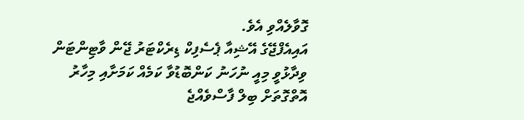ގޮވާލެއްވި އެވެ.
އައިއެފްޖޭގެ އޭޝިއާ ޕެސެފިކް ޑިރެކްޓަރު ޖޭން ވާޓިންޓަން ވިދާޅުވީ މިއީ ނުހަނު ކަންބޮޑުވާ ކަމެއް ކަމަށާއި މިހާރު އޮތްގޮތަށް ބިލް ފާސްވެއްޖެ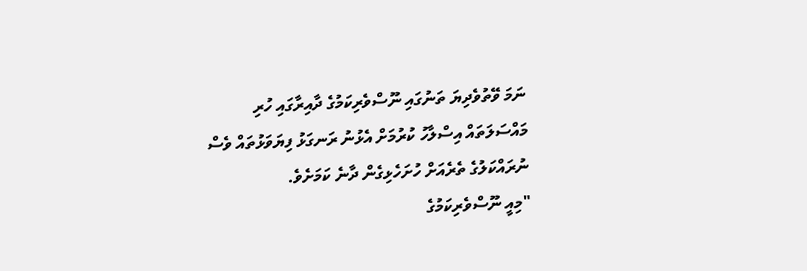ނަމަ ވޭތުވެދިޔަ ތަނުގައި ނޫސްވެރިކަމުގެ ދާއިރާގައި ހުރި މައްސަލަތައް އިސްލާހު ކުރުމަށް އެޅުނު ރަނގަޅު ފިޔަވަޅުތައް ވެސް ނުރައްކަލުގެ ތެރެއަށް ހުށަހެޅިގެން ދާނެ ކަމަށެވެ.
"މިއީ ނޫސްވެރިކަމުގެ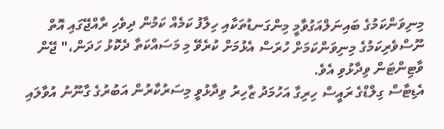މިނިވަންކަމުގެ ބައިނަލްއަގުވާމީ މިންގަނޑުތަކާއި ހިލާފު ކަމެއް ކަމުން ދިވެހި ރާއްޖޭގައި އޮތް ނޫސްވެރިކަމުގެ މިނިވަންކަމަށް ހުރަސް އެޅުމަށް ކުރެވޭ މި މަސައްކަތާ ދެކޮޅު ހަދަން،" ޖޭން ވާޓިންޓަން ވިދާޅުވި އެވެ.
އެޑިޓާސް ގިލްޑްގެ ރައީސް ހިރިގާ އަހުމަދު ޒާހިރު ވިދާޅުވީ މިސަރުކާރުން އަބުރުގެ ގާނޫނު އުވާލައި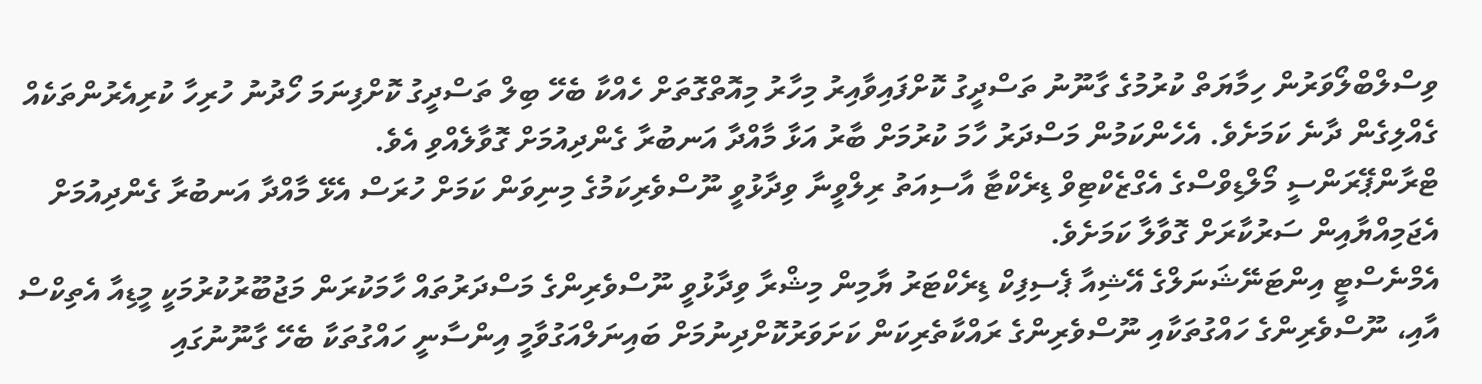ވިސްލްބްލޯވަރުން ހިމާޔަތް ކުރުމުގެ ގާނޫނު ތަސްދީގު ކޮށްފައިވާއިރު މިހާރު މިއޮތްގޮތަށް ހެއްކާ ބެހޭ ބިލް ތަސްދީގު ކޮށްފިނަމަ ހޯދުނު ހުރިހާ ކުރިއެރުންތަކެއް ގެއްލިގެން ދާނެ ކަމަށެވެ. އެހެންކަމުން މަސްދަރު ހާމަ ކުރުމަށް ބާރު އަޅާ މާއްދާ އަނބުރާ ގެންދިއުމަށް ގޮވާލެއްވި އެވެ.
ޓްރާންޕޭރަންސީ މޯލްޑިވްސްގެ އެގްޒެކްޓިވް ޑިރެކްޓާ އާސިއަތު ރިލްވީނާ ވިދާޅުވީ ނޫސްވެރިކަމުގެ މިނިވަން ކަމަށް ހުރަސް އެޅޭ މާއްދާ އަނބުރާ ގެންދިއުމަށް އެޖަމިއްޔާއިން ސަރުކާރަށް ގޮވާލާ ކަމަށެވެ.
އެމްނެސްޓީ އިންޓަނޭޝަނަލްގެ އޭޝިއާ ޕެސިފިކް ޑިރެކްޓަރު ޔާމިން މިޝްރާ ވިދާޅުވީ ނޫސްވެރިންގެ މަސްދަރުތައް ހާމަކުރަން މަޖުބޫރުކުރުމަކީ މީޑިއާ އެތިކްސް އާއި، ނޫސްވެރިންގެ ހައްގުތަކާއި ނޫސްވެރިންގެ ރައްކާތެރިކަން ކަށަވަރުކޮށްދިނުމަށް ބައިނަލްއަގުވާމީ އިންސާނީ ހައްގުތަކާ ބެހޭ ގާނޫނުގައި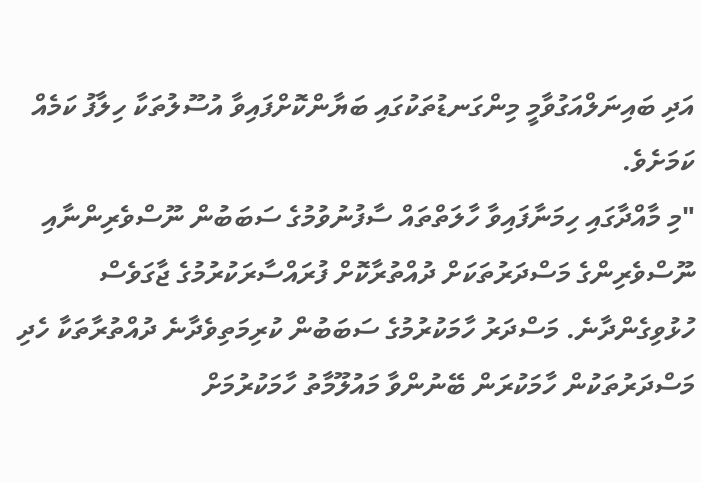އަދި ބައިނަލްއަގުވާމީ މިންގަނޑުތަކުގައި ބަޔާންކޮށްފައިވާ އުސޫލުތަކާ ހިލާފު ކަމެއް ކަމަށެވެ.
"މި މާއްދާގައި ހިމަނާފައިވާ ހާލަތްތައް ސާފުނުވުމުގެ ސަބަބުން ނޫސްވެރިންނާއި ނޫސްވެރިންގެ މަސްދަރުތަކަށް ދުއްތުރާކޮށް ފުރައްސާރަކުރުމުގެ ޖާގަވެސް ހުޅުވިގެންދާނެ. މަސްދަރު ހާމަކުރުމުގެ ސަބަބުން ކުރިމަތިވެދާނެ ދުއްތުރާތަކާ ހެދި މަސްދަރުތަކުން ހާމަކުރަން ބޭނުންވާ މައުލޫމާތު ހާމަކުރުމަށް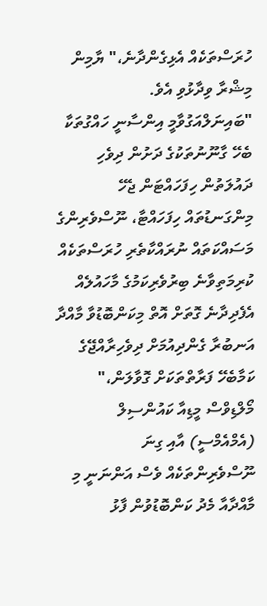ހުރަސްތަކެއް އެޅިގެންދާނެ،" ޔާމިން މިޝްރާ ވިދާޅުވި އެވެ.
"ބައިނަލްއަގުވާމީ އިންސާނީ ހައްގުތަކާ ބެހޭ ގާނޫނުތަކުގެ ދަށުން ދިވެހި ދައުލަތުން ހިފަހައްޓަން ޖެހޭ މިންގަނޑުތައް ހިފަހައްޓާ، ނޫސްވެރިންގެ މަސައްކަތައް ނުރައްކާތެރި ހުރަސްތަކެއް ކުރިމަތިވާނެ ބިރުވެރިކަމުގެ މާހައުލެއް އެފެދިދާނެ ގޮތަށް އޮތް މިކަންބޮޑުވާ މާއްދާ އަނބުރާ ގެންދިއުމަށް ދިވެހިރާއްޖޭގެ ކަމާބެހޭ ފަރާތްތަކަށް ގޮވާލަން،"
މޯލްޑިވްސް މީޑިއާ ކައުންސިލް (އެމްއެމްސީ) އާއި ގިނަ ނޫސްވެރިންތަކެއް ވެސް އަންނަނީ މި މާއްދާއާ މެދު ކަންބޮޑުވުން ފާޅު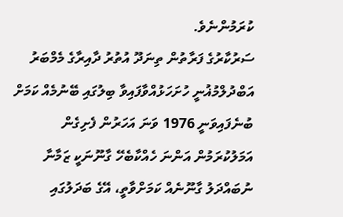ކުރަމުންނެވެ.
ސަރުކާރުގެ ފަރާތުން ތިނަދޫ އުތުރު ދާއިރާގެ މެމްބަރު އަބްދުލްމުޣުނީ ހުށަހަޅުއްވާފައިވާ ބިލުގައި ބޭނުމެއް ކަމަށް ބުނެފައިވަނީ 1976 ވަނަ އަހަރުން ފެށިގެން އަމަލުކުރަމުން އަންނަ ހެއްކާބެހޭ ގާނޫނަކީ ޒަމާނާ ނުބައްދަލު ގާނޫނެއް ކަމަށްވާތީ، އޭގެ ބަދަލުގައި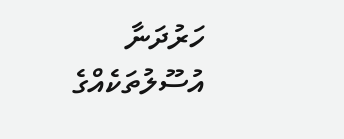ހަރުދަނާ އުސޫލުތަކެއްގެ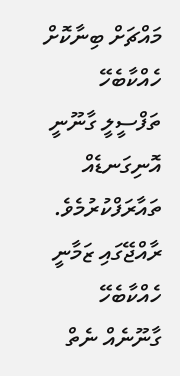މައްޗަށް ބިނާކޮށް ހެއްކާބެހޭ ތަފްސީލީ ގާނޫނީ އޮނިގަނޑެއް ތައާރަފްކުރުމެވެ.
ރާއްޖޭގައި ޒަމާނީ ހެއްކާބެހޭ ގާނޫނެއް ނެތް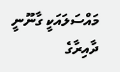މައްސަލައަކީ ގާނޫނީ ދާއިރާގެ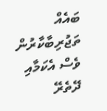ބައެއް ތަޖުރިބާކާރުން ވެސް އެކަމާއި ދޭތެރޭ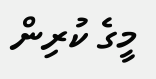މީގެ ކުރިން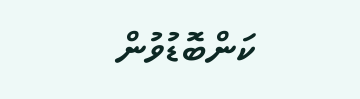ކަންބޮޑުވުން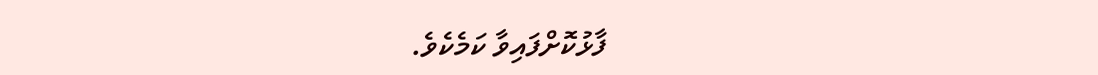ފާޅުކޮށްފައިވާ ކަމެކެވެ.